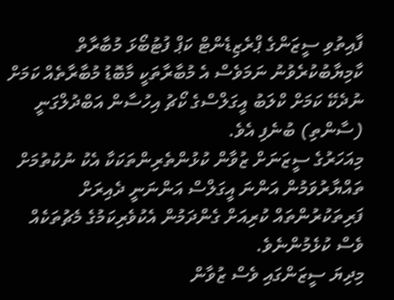ފާއިތުވި ސީޒަންގެ ޕްރެޒިޑެންޓް ކަޕް ފުޓުބޯޅަ މުބާރާތް ކާމިޔާބުކުރެވުނު ނަމަވެސް އެ މުބާރާތަކީ މާބޮޑު މުބާރާތެއް ކަމަށް ނުދެކޭ ކަމަށް ކްލަބު އީގަލްސްގެ ކޯޗު އިހުސާން އަބްދުލްގަނީ (ސާންތި) ބުނެފި އެވެ.
މިއަހަރުގެ ސީޒަނަށް ޒުވާން ކުޅުންތެރިންތަކަކާ އެކު ނުކުތުމަށް ތައްޔާރުވަމުން އަންނަ އީގަލްސް އަންނަނީ ދެއިރަށް ފަރިތަކުރުންތައް ކުރިއަށް ގެންދަމުން އެކުވެރިކަމުގެ މެޗުތަކެއް ވެސް ކުޅެމުންނެވެ.
މިދިޔަ ސީޒަންގައި ވެސް ޒުވާން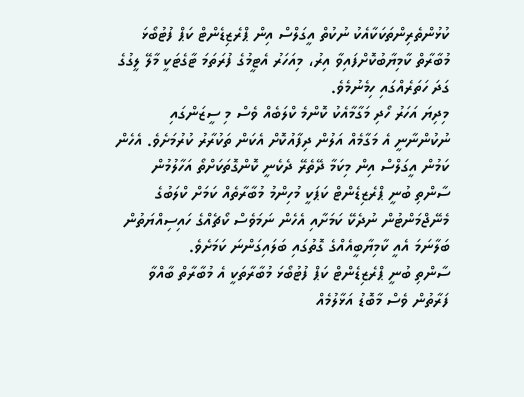ކުޅުންތެރިންތަކަކާއެކު ނުކުތް އީގަލްސް އިން ޕްރެޒިޑެންޓް ކަޕް ފުޓުބޯޅަ މުބާރާތް ކާމިޔާބުކޮށްފައިވާ އިރު، މިއަހަރު އެޓީމުގެ ފުރަތަމަ ޓާގެޓަކީ މާލޭ ލީގުގެ ގަދަ ހަތަރެއްގައި ހިމެނުމެވެ.
މިދިޔަ އަހަރު ހޯދި މަގާމާއެކު ކޮންމެ ކްލަބެއް ވެސް މި ސީޒަންގައި ނުކުންނާނީ އެ މަގާމެއް އަލުން ދިފާއުކޮށް އެކަން ތަކުރާރު ކުރުމަށެވެ. އެހެން ކަމުން އީގަލްސް އިން މިކަމާ ދޭތެރޭ ދެކެނީ ކޮންގޮތަކަށްތޯ އަހާލުމުން ސާންތި ބުނީ ޕްރެޒިޑެންޓް ކަޕަކީ މުހިންމު މުބާރާތެއް ކަމަށް ކްލަބުގެ މެނޭޖްމަންޓުން ނުދެކޭ ކަމަށާއި އެހެން ނަމަވެސް ކޯޗެއްގެ ހައިސިއްޔަތުން ބަލާނަމަ އެއީ ކާމިޔާބީއެއްގެ ގޮތުގައި ބަލައިގަންނަ ކަމަށެވެ.
ސާންތި ބުނީ ޕްރެޒިޑެންޓް ކަޕް ފުޓުބޯޅަ މުބާރާތަކީ އެ މުބާރާތް ބާއްވާ ފަރާތުން ވެސް މާބޮޑު އަޅާލުމެއް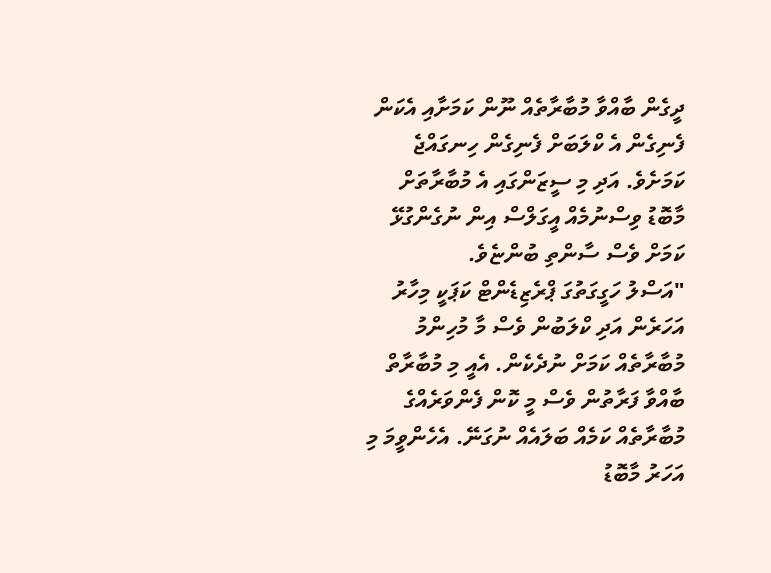ދީގެން ބާއްވާ މުބާރާތެއް ނޫން ކަމަށާއި އެކަން ފެނިގެން އެ ކްލަބަށް ފެނިގެން ހިނގައްޖެ ކަމަށެވެ. އަދި މި ސީޒަންގައި އެ މުބާރާތަށް މާބޮޑު ވިސްނުމެއް އީގަލްސް އިން ނުގެންގުޅޭ ކަމަށް ވެސް ސާންތި ބުންޏެވެ.
"އަސްލު ހަގީގަތުގަ ޕްރެޒިޑެންޓް ކަޕަކީ މިހާރު އަހަރެން އަދި ކްލަބުން ވެސް މާ މުހިންމު މުބާރާތެއް ކަމަށް ނުދެކެން. އެއީ މި މުބާރާތް ބާއްވާ ފަރާތުން ވެސް މީ ކޮން ފެންވަރެއްގެ މުބާރާތެއް ކަމެއް ބަލައެއް ނުގަނޭ. އެހެންވީމަ މި އަހަރު މާބޮޑު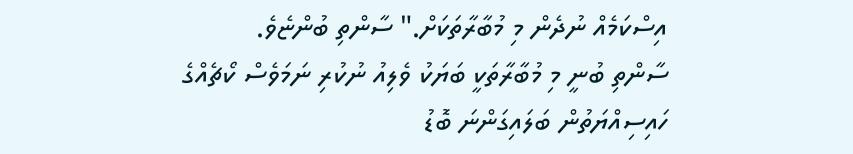އިސްކަމެއް ނުދެން މި މުބާރާތަކަށް." ސާންތި ބުންޏެވެ.
ސާންތި ބުނީ މި މުބާރާތަކީ ބަޔަކު ވެލިއު ނުކުރި ނަމަވެސް ކޯޗެއްގެ ހައިސިއްޔަތުން ބަލައިގަންނަ ބޮޑު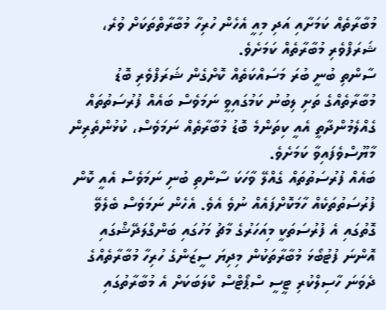މުބާރާތެއް ކަމަށާއި އަދި މިއީ އެހެން ހުރިހާ މުބާރާތްތަކަށް ވުރެ، ޝަރަފްވެރި މުބާރާތެއް ކަމަށެވެ.
ސާންތި ބުނީ ބުރަ މަސައްކަތެއް ކޮށްގެން ޝަރަފްވެރި ބޮޑު މުބާރާތެއްގެ ތަށި ލިބުނު ކަމުގައިވީ ނަމަވެސް ބައެއް ފުރުސަތުތައް ގެއްލެމުންދާތީ އެއީ ކިތަންމެ ބޮޑު މުބާރާތެއް ނަމަވެސް، ކުޅުންތެރިން މާޔޫސްވެފައިވާ ކަމަށެވެ.
ބައެއް ފުރުސަތުތައް ގެއްލޭ ވާހަކަ ސާންތި ބުނި ނަމަވެސް އެއީ ކޮން ފުރުސަތުތަކެއް ހާމަކޮށްފައެއް ނުވެ އެވެ. އެހެން ނަމަވެސް ބެލެވޭ ގޮތުގައި އެ ފުރުސަތަކީ މިއަހަރުގެ މާޗު މަހުގައި ބަންގްލަދޭޝްގައި އޮންނަ ފުޓުބޯޅަ މުބާރާތަކުން މިދިޔަ ސީޒަންގެ ހުރިހާ މުބާރާތެއްގެ ދެވަނަ ހާސިލްކުރި ޓީސީ ސްޕޯޓްސް ކްލަބަކަށް އެ މުބާރާތުގައި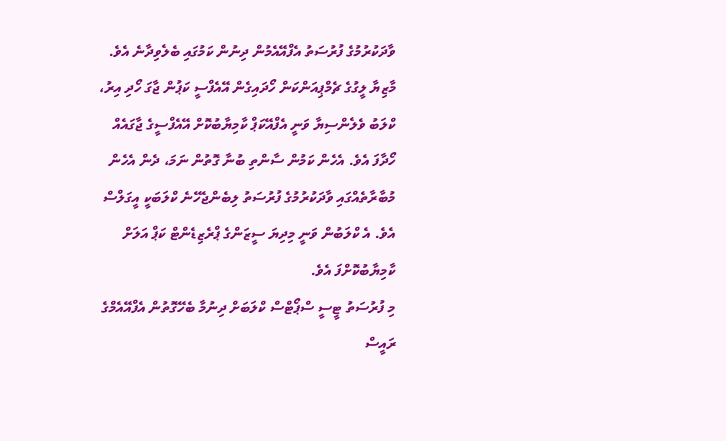ވާދަކުރުމުގެ ފުރުސަތު އެފްއޭއެމުން ދިނުން ކަމުގައި ބެލެވިދާނެ އެވެ.
މާޒިޔާ ލީގުގެ ޗެމްޕިއަންކަން ހޯދައިގެން އޭއެފްސީ ކަޕުން ޖާގަ ހޯދި އިރު، ކްލަބު ވެލެންސިޔާ ވަނީ އެފްއޭކަޕް ކާމިޔާބުކޮށް އޭއެފްސީގެ ޖާގައެއް ހޯދާފަ އެވެ. އެހެން ކަމުން ސާންތި ބުނާ ގޮތުން ނަމަ، ދެން އެހެން މުބާރާތެއްގައި ވާދަކުރުމުގެ ފުރުސަތު ލިބެންޖެހޭނެ ކްލަބަކީ އީގަލްސް އެވެ. އެ ކްލަބުން ވަނީ މިދިޔަ ސީޒަންގެ ޕްރެޒިޑެންޓް ކަޕް އަލަށް ކާމިޔާބުކޮށްފަ އެވެ.
މި ފުރުސަތު ޓީސީ ސްޕޯޓްސް ކްލަބަށް ދިނުމާ ބެހޭގޮތުން އެފްއޭއެމްގެ ރައީސް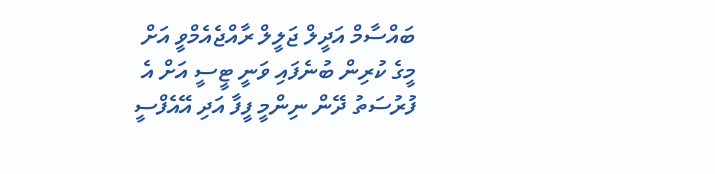ބައްސާމް އަދީލް ޖަލީލް ރާއްޖެއެމްވީ އަށް މީގެ ކުރިން ބުނެފައި ވަނީ ޓީސީ އަށް އެ ފުރުސަތު ދޭން ނިންމީ ފީފާ އަދި އޭއެފްސީ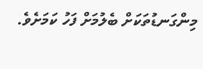މިންގަނޑުތަކަށް ބެލުމަށް ފަހު ކަމަށެވެ.